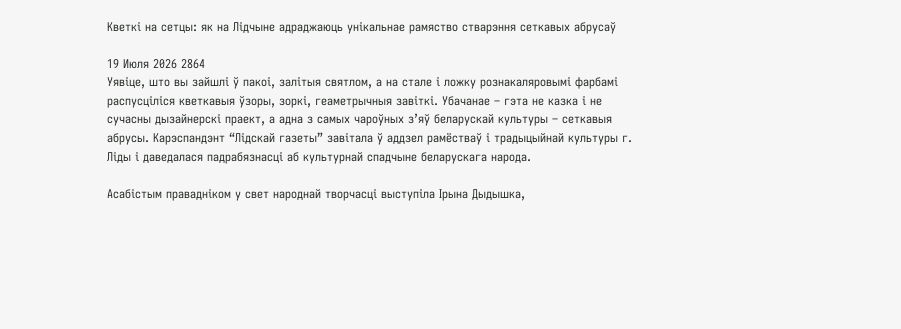Кветкі на сетцы: як на Лідчыне адраджаюць унікальнае рамяство стварэння сеткавых абрусаў

19 Июля 2026 2864
Уявіце, што вы зайшлі ў пакоі, залітыя святлом, а на стале і ложку рознакаляровымі фарбамі распусціліся кветкавыя ўзоры, зоркі, геаметрычныя завіткі. Убачанае – гэта не казка і не сучасны дызайнерскі праект, а адна з самых чароўных з’яў беларускай культуры – сеткавыя абрусы. Карэспандэнт “Лідскай газеты” завітала ў аддзел рамёстваў і традыцыйнай культуры г. Ліды і даведалася падрабязнасці аб культурнай спадчыне беларускага народа.

Асабістым правадніком у свет народнай творчасці выступіла Ірына Дыдышка,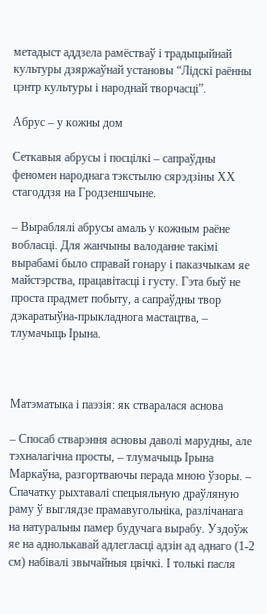метадыст аддзела рамёстваў і традыцыйнай культуры дзяржаўнай установы “Лідскі раённы цэнтр культуры і народнай творчасці”.

Абрус – у кожны дом

Сеткавыя абрусы і посцілкі – сапраўдны феномен народнага тэкстылю сярэдзіны ХХ стагоддзя на Гродзеншчыне.

– Выраблялі абрусы амаль у кожным раёне вобласці. Для жанчыны валоданне такімі вырабамі было справай гонару і паказчыкам яе майстэрства, працавітасці і густу. Гэта быў не проста прадмет побыту, а сапраўдны твор дэкаратыўна-прыкладнога мастацтва, – тлумачыць Ірына.



Матэматыка і паэзія: як стваралася аснова

– Спосаб стварэння асновы даволі марудны, але тэхналагічна просты, – тлумачыць Ірына Маркаўна, разгортваючы перада мною ўзоры. – Спачатку рыхтавалі спецыяльную драўляную раму ў выглядзе прамавугольніка, разлічанага на натуральны памер будучага вырабу. Уздоўж яе на аднолькавай адлегласці адзін ад аднаго (1-2 см) набівалі звычайныя цвічкі. І толькі пасля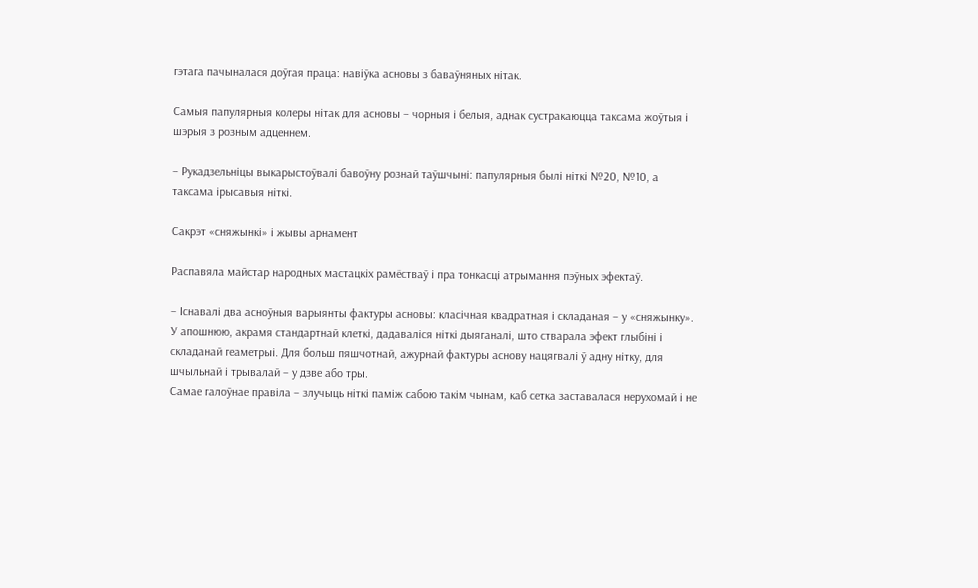гэтага пачыналася доўгая праца: навіўка асновы з баваўняных нітак.

Самыя папулярныя колеры нітак для асновы – чорныя і белыя, аднак сустракаюцца таксама жоўтыя і шэрыя з розным адценнем.

– Рукадзельніцы выкарыстоўвалі бавоўну рознай таўшчыні: папулярныя былі ніткі №20, №10, а таксама ірысавыя ніткі.

Сакрэт «сняжынкі» і жывы арнамент

Распавяла майстар народных мастацкіх рамёстваў і пра тонкасці атрымання пэўных эфектаў.

– Існавалі два асноўныя варыянты фактуры асновы: класічная квадратная і складаная – у «сняжынку». У апошнюю, акрамя стандартнай клеткі, дадаваліся ніткі дыяганалі, што стварала эфект глыбіні і складанай геаметрыі. Для больш пяшчотнай, ажурнай фактуры аснову нацягвалі ў адну нітку, для шчыльнай і трывалай – у дзве або тры.
Самае галоўнае правіла – злучыць ніткі паміж сабою такім чынам, каб сетка заставалася нерухомай і не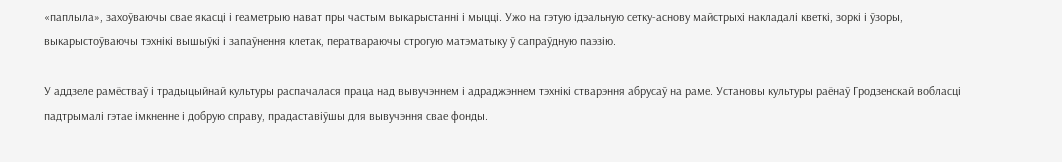«паплыла», захоўваючы свае якасці і геаметрыю нават пры частым выкарыстанні і мыцці. Ужо на гэтую ідэальную сетку-аснову майстрыхі накладалі кветкі, зоркі і ўзоры, выкарыстоўваючы тэхнікі вышыўкі і запаўнення клетак, ператвараючы строгую матэматыку ў сапраўдную паэзію.

У аддзеле рамёстваў і традыцыйнай культуры распачалася праца над вывучэннем і адраджэннем тэхнікі стварэння абрусаў на раме. Установы культуры раёнаў Гродзенскай вобласці падтрымалі гэтае імкненне і добрую справу, прадаставіўшы для вывучэння свае фонды.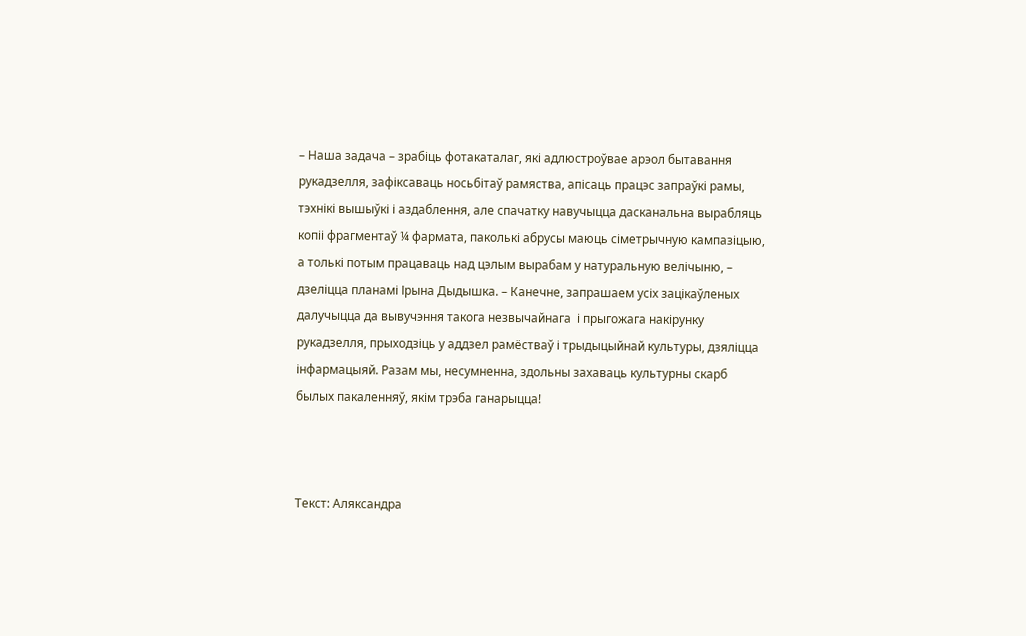– Наша задача – зрабіць фотакаталаг, які адлюстроўвае арэол бытавання рукадзелля, зафіксаваць носьбітаў рамяства, апісаць працэс запраўкі рамы, тэхнікі вышыўкі і аздаблення, але спачатку навучыцца дасканальна вырабляць копіі фрагментаў ¼ фармата, паколькі абрусы маюць сіметрычную кампазіцыю, а толькі потым працаваць над цэлым вырабам у натуральную велічыню, – дзеліцца планамі Ірына Дыдышка. – Канечне, запрашаем усіх зацікаўленых далучыцца да вывучэння такога незвычайнага  і прыгожага накірунку рукадзелля, прыходзіць у аддзел рамёстваў і трыдыцыйнай культуры, дзяліцца інфармацыяй. Разам мы, несумненна, здольны захаваць культурны скарб былых пакаленняў, якім трэба ганарыцца!



Текст: Аляксандра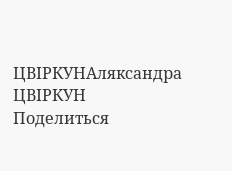ЦВІРКУНАляксандра ЦВІРКУН
Поделиться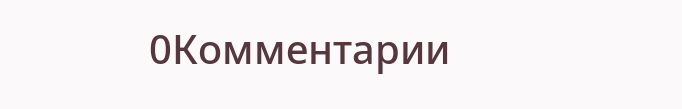0Комментарии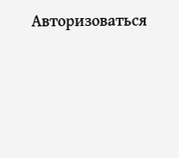Авторизоваться